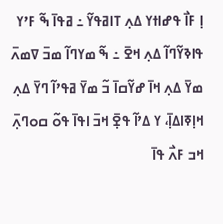ߊ߲ ߓߊ߯ ߟߝߊߙߌ ߡߍ߲ ߠߊߥߟߌ߬ ߸ ߥߟߊ߫ ߒ߬ ߓߴߌ ߟߊߢߌ߬ߣߊ߬ ߡߍ߲ ߞߐ߫ ߸ ߒ߬ ߘߌߣߊ߬ ߘߏ߫ ߜߘߍ߫ ߘߌ߫ ߡߍ߲ ߞߊ߫ ߝߌ߬ߛߊ߫ ߏ߬ ߘߌ߫ ߥߟߴߊ߬ ߣߌ߫ ߡߍ߲ ߞߊ߲ߧߊߡߊ߲߫، ߌ ߡߴߊ߬ ߟߐ߲߫ ߞߏ߫ ߊߟߊ߫ ߟߋ߬ ߛߋߣߍ߲߫ ߞߏ ߓߍ߯ ߟߊ߫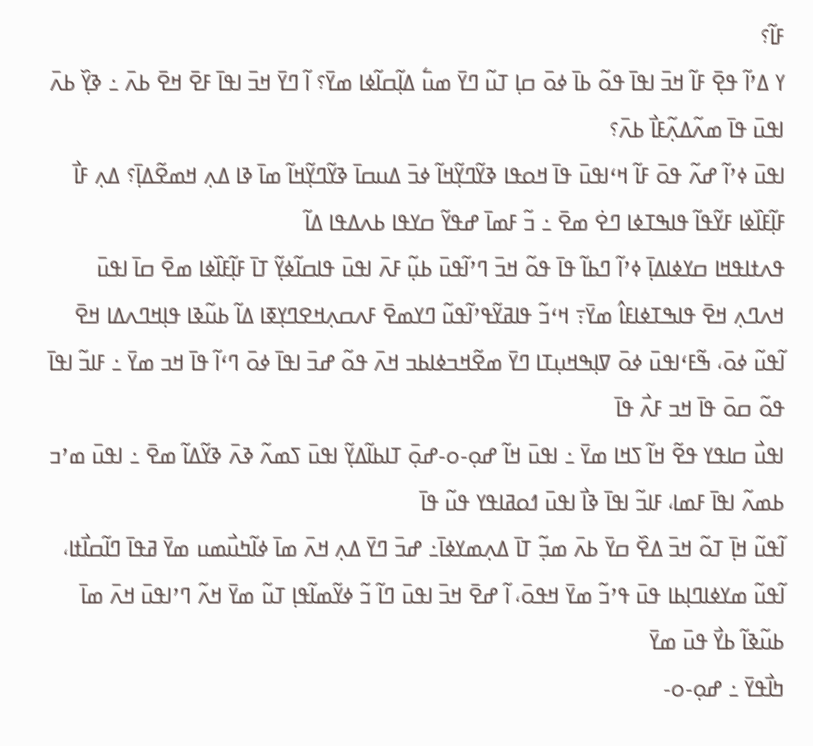ߓߊ߬؟
ߌ ߡߴߊ߬ ߟߐ߲߫ ߓߊ߬ ߞߏ߫ ߊߟߊ߫ ߟߋ߬ ߕߊ߫ ߦߋ߫ ߛߊ߲ ߠߎ߬ ߣߌ߫ ߘߎ߱ ߡߊ߲߬ߛߊ߬ߦߊ ߘߌ߫؟ ߊ߬ ߣߌ߫ ߞߏ߫ ߊߟߊ߫ ߓߐ߫ ߞߐ߫ ߕߍ߫ ߸ ߢߌ߲߰ ߕߍ߫ ߊߟߎ߫ ߟߊ߫ ߘߍ߬ߡߍ߲߬ߓߊ߯ ߕߍ߫؟
ߊߟߎ߫ ߦߴߊ߬ ߝߍ߬ ߟߋ߫ ߓߊ߬ ߞߵߊߟߎ߫ ߟߊ߫ ߞߋߟߊ ߢߌ߬ߣߌ߲߬ߞߊ߬ ߦߏ߫ ߡߎߛߊ߫ ߢߌ߬ߣߌ߲߬ߞߊ߬ ߘߊ߫ ߢߊ ߡߍ߲ ߞߘߐ߬ߡߊ߲߫؟ ߡߍ߲ ߓߊ߯ ߓߊ߲߬ߓߊ߰ߦߊ ߓߌ߬ߟߊ߬ ߟߊߒߠߦߊ ߣߐ߭ ߘߐ߫ ߸ ߏ߬ ߓߘߊ߫ ߝߟߌ߬ ߛߌߟߊ ߕߍߡߟߊ ߡߊ߬
ߟߍߙߊߟߞߊ ߛߌߦߊߡߊ߲߫ ߦߴߊ߬ ߣߕߊ߬ ߟߊ߫ ߟߋ߬ ߞߏ߫ ߣߴߊ߬ߟߎ߫ ߕߎ߲߬ ߓߍ߫ ߊߟߎ߫ ߟߊߛߊ߬ߦߌ߲߬ ߠߊ߫ ߓߊ߲߬ߓߊ߰ߦߊ ߘߐ߫ ߛߊ߫ ߊߟߎ߫ ߞߍߣߍ߲ ߞߐ߫ ߟߊߒߠߦߊߓߊ߮ ߘߌ߫߹ ߞߵߏ߬ ߟߊߥߌ߬ߟߴߊ߬ߟߎ߬ ߣߌߘߐ߫ ߓߍߛߍ߲ߞߐߣߌ߲ߧߊ ߡߊ߬ ߕߎ߬ߢߊ ߟߊ߲ߞߣߍߡߊ ߞߐ߫ ߊ߬ߟߎ߬ ߦߋ߫، ߒ߬ߓߵߊߟߎ߫ ߦߋ߫ ߜߊ߲ߒߞߎ߲ߠߊ ߣߌ߫ ߘߐ߬ߞߏߦߊߕߏ ߞߍ߫ ߟߋ߬ ߝߏ߫ ߊߟߊ߫ ߦߋ߫ ߣߵߊ߬ ߟߊ߫ ߞߏ ߘߌ߫ ߸ ߓߊߏ߬ ߊߟߊ߫ ߟߋ߬ ߛߋ߫ ߟߊ߫ ߞߏ ߓߍ߯ ߟߊ߫
ߊߟߎ߯ ߛߊߟߌ ߟߐ߬ ߞߊ߬ ߖߞߊ ߘߌ߫ ߸ ߊߟߎ߫ ߞߊ߬ ߝߋ߲-ߋ-ߝߋ߲߫ ߠߊߕߊ߬ߡߌ߲߬ ߊߟߎ߫ ߖߘߍ߬ ߢߍ߫ ߢߌ߬ߡߊ߬ ߘߐ߫ ߸ ߊߟߎ߫ ߘߴߏ ߕߘߍ߬ ߊߟߊ߫ ߓߘߊ، ߓߊߏ߬ ߊߟߊ߫ ߢߊ߯ ߊߟߎ߫ ߗߋߥߊߟߌ ߟߎ߬ ߟߊ߫
ߊ߬ߟߎ߬ ߞߊ߲߫ ߠߋ߬ ߞߏ߫ ߡߐ߰ ߛߌ߫ ߕߍ߫ ߘߏ߲߬ ߠߊ߫ ߡߍ߲ߘߌߦߊ߫߸ ߝߏ߫ ߣߌ߫ ߡߍ߲ ߞߍ߫ ߘߊ߫ ߦߊ߬ߤߎ߯ߘߎ ߘߌ߫ ߥߟߊ߫ ߣߊ߬ߛߊ߯ߙߊ، ߊ߬ߟߎ߬ ߘߌߦߊߣߊ߲ߕߊ ߟߎ߫ ߟߴߏ߬ ߘߌ߫ ߞߟߋ߫، ߊ߬ ߝߐ߫ ߞߏ߫ ߊߟߎ߫ ߣߊ߬ ߏ߬ ߦߌ߬ߘߊ߬ߟߊ߲ ߠߎ߬ ߘߌ߫ ߞߍ߬ ߣߴߊߟߎ߫ ߞߍ߫ ߘߊ߫ ߕߎ߬ߢߊ߬ ߕߌ߯ ߟߎ߫ ߘߌ߫
ߤߊ߯ߟߌ߫ ߸ ߝߋ߲-ߋ-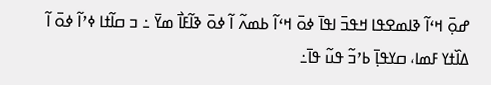ߝߋ߲߫ ߞߵߊ߬ ߢߊߘߐߟߊ ߞߟߏ߫ ߊߟߊ߫ ߦߋ߫ ߞߵߊ߬ ߕߘߍ߬ ߊ߬ ߦߋ߫ ߢߊ߬ߓߊ߯ ߘߌ߫ ߸ ߏ ߛߊ߬ߙߊ ߦߴߊ߬ ߦߋ߫ ߊ߬ ߡߊ߰ߙߌ ߓߘߊ، ߛߌߟߊ߲߫ ߕߴߏ߬ ߟߎ߬ ߟߊ߫߸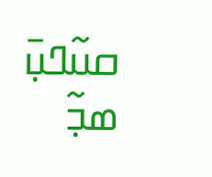ߛߎ߬ߣߎ߲߫ ߘߏ߲߬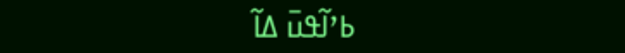ߕߴߊ߬ߟߎ߫ ߡߊ߬